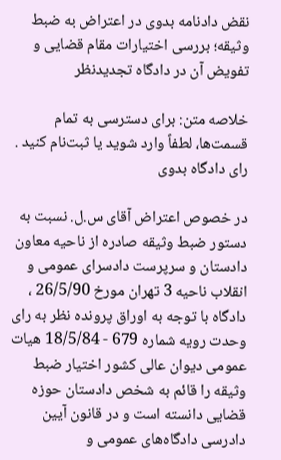نقض دادنامه بدوی در اعتراض به ضبط وثیقه؛ بررسی اختیارات مقام قضایی و تفویض آن در دادگاه تجدیدنظر

خلاصه متن: برای دسترسی به تمام قسمت‌ها، لطفاً وارد شوید یا ثبت‌نام کنید .
رای دادگاه بدوی

در خصوص اعتراض آقای س.ل. نسبت به دستور ضبط وثیقه صادره از ناحیه معاون دادستان و سرپرست دادسرای عمومی و انقلاب ناحیه 3 تهران مورخ 26/5/90 ، دادگاه با توجه به اوراق پرونده نظر به رای وحدت رویه شماره 679 - 18/5/84 هیات عمومی دیوان عالی کشور اختیار ضبط وثیقه را قائم به شخص دادستان حوزه قضایی دانسته است و در قانون آیین دادرسی دادگاه‌های عمومی و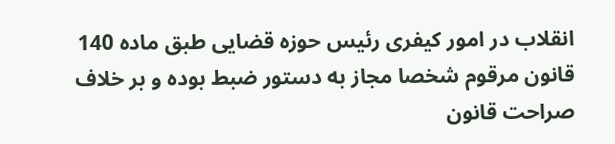انقلاب در امور کیفری رئیس حوزه قضایی طبق ماده 140 قانون مرقوم شخصا مجاز به دستور ضبط بوده و بر خلاف صراحت قانون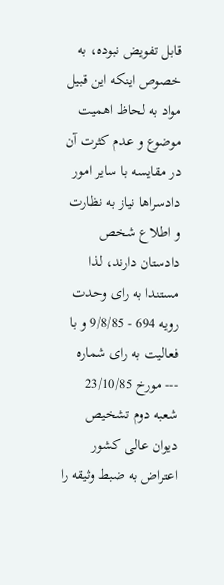قابل تفویض نبوده، به خصوص اینکه این قبیل مواد به لحاظ اهمیت موضوع و عدم کثرت آن در مقایسه با سایر امور دادسراها نیاز به نظارت و اطلاع شخص دادستان دارند، لذا مستندا به رای وحدت رویه 694 - 9/8/85 و با فعالیت به رای شماره --- مورخ 23/10/85 شعبه دوم تشخیص دیوان عالی کشور اعتراض به ضبط وثیقه را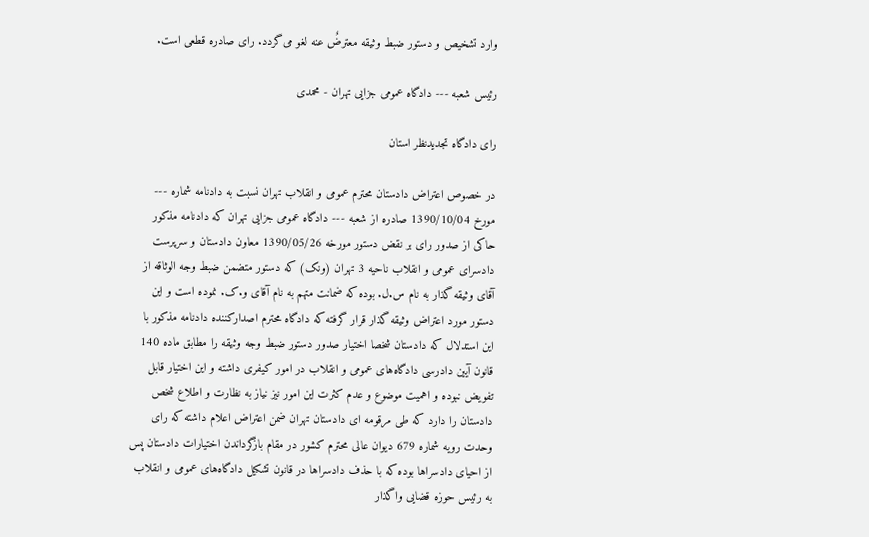وارد تشخیص و دستور ضبط وثیقه معترضٌ عنه لغو می‌گردد. رای صادره قطعی است.

رئیس شعبه --- دادگاه عمومی جزایی تهران - محمدی

رای دادگاه تجدیدنظر استان

در خصوص اعتراض دادستان محترم عمومی و انقلاب تهران نسبت به دادنامه شماره --- مورخ 1390/10/04 صادره از شعبه --- دادگاه عمومی جزایی تهران که دادنامه مذکور حاکی از صدور رای بر نقض دستور مورخه 1390/05/26 معاون دادستان و سرپرست دادسرای عمومی و انقلاب ناحیه 3 تهران (ونک) که دستور متضمن ضبط وجه الوثاقه از آقای وثیقه گذار به نام س.ل. بوده که ضمانت متهم به نام آقای و.ک. نموده است و این دستور مورد اعتراض وثیقه گذار قرار گرفته که دادگاه محترم اصدارکننده دادنامه مذکور با این استدلال که دادستان شخصا اختیار صدور دستور ضبط وجه وثیقه را مطابق ماده 140 قانون آیین دادرسی دادگاه‌های عمومی و انقلاب در امور کیفری داشته و این اختیار قابل تفویض نبوده و اهمیت موضوع و عدم کثرت این امور نیز نیاز به نظارت و اطلاع شخص دادستان را دارد که طی مرقومه ای دادستان تهران ضمن اعتراض اعلام داشته که رای وحدت رویه شماره 679 دیوان عالی محترم کشور در مقام بازگرداندن اختیارات دادستان پس از احیای دادسراها بوده که با حذف دادسراها در قانون تشکیل دادگاه‌های عمومی و انقلاب به رئیس حوزه قضایی واگذار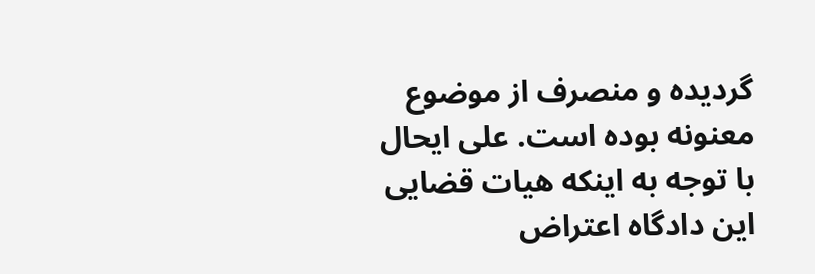گردیده و منصرف از موضوع معنونه بوده است. علی ایحال با توجه به اینکه هیات قضایی این دادگاه اعتراض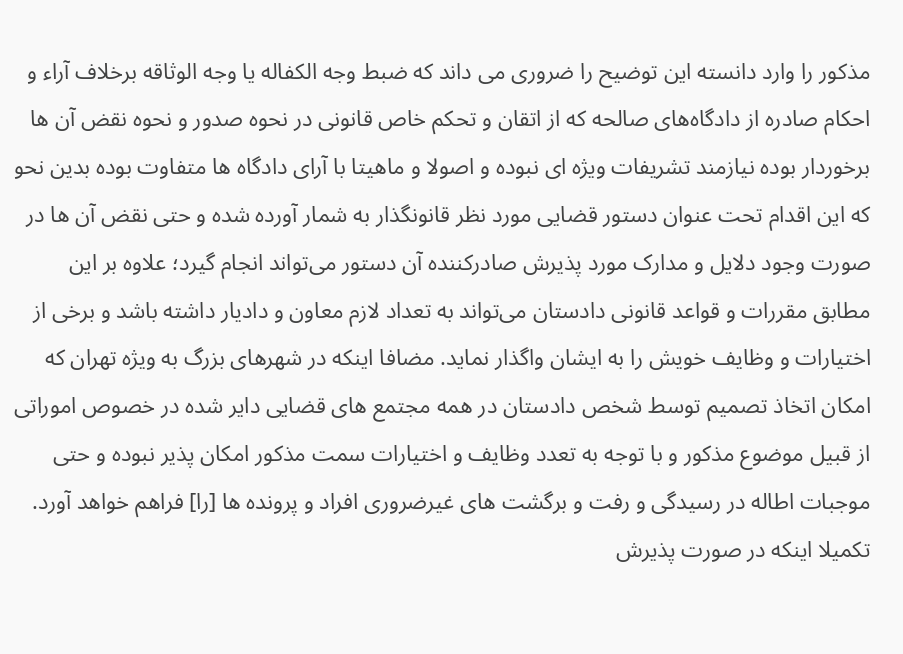مذکور را وارد دانسته این توضیح را ضروری می داند که ضبط وجه الکفاله یا وجه الوثاقه برخلاف آراء و احکام صادره از دادگاه‌های صالحه که از اتقان و تحکم خاص قانونی در نحوه صدور و نحوه نقض آن ها برخوردار بوده نیازمند تشریفات ویژه ای نبوده و اصولا و ماهیتا با آرای دادگاه ها متفاوت بوده بدین نحو که این اقدام تحت عنوان دستور قضایی مورد نظر قانونگذار به شمار آورده شده و حتی نقض آن ها در صورت وجود دلایل و مدارک مورد پذیرش صادرکننده آن دستور می‌تواند انجام گیرد؛ علاوه بر این مطابق مقررات و قواعد قانونی دادستان می‌تواند به تعداد لازم معاون و دادیار داشته باشد و برخی از اختیارات و وظایف خویش را به ایشان واگذار نماید. مضافا اینکه در شهرهای بزرگ به ویژه تهران که امکان اتخاذ تصمیم توسط شخص دادستان در همه مجتمع های قضایی دایر شده در خصوص اموراتی از قبیل موضوع مذکور و با توجه به تعدد وظایف و اختیارات سمت مذکور امکان پذیر نبوده و حتی موجبات اطاله در رسیدگی و رفت و برگشت های غیرضروری افراد و پرونده ها [را] فراهم خواهد آورد. تکمیلا اینکه در صورت پذیرش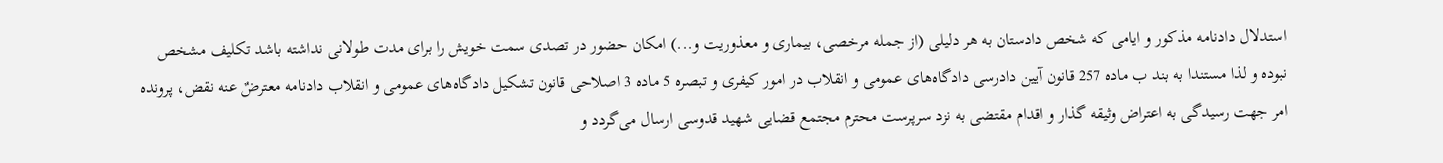استدلال دادنامه مذکور و ایامی که شخص دادستان به هر دلیلی (از جمله مرخصی، بیماری و معذوریت و...) امکان حضور در تصدی سمت خویش را برای مدت طولانی نداشته باشد تکلیف مشخص نبوده و لذا مستندا به بند ب ماده 257 قانون آیین دادرسی دادگاه‌های عمومی و انقلاب در امور کیفری و تبصره 5 ماده 3 اصلاحی قانون تشکیل دادگاه‌های عمومی و انقلاب دادنامه معترضٌ عنه نقض، پرونده امر جهت رسیدگی به اعتراض وثیقه گذار و اقدام مقتضی به نزد سرپرست محترم مجتمع قضایی شهید قدوسی ارسال می‌گردد و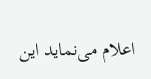اعلام می‌نماید این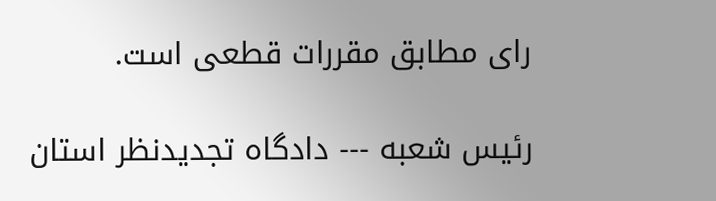رای مطابق مقررات قطعی است.

رئیس شعبه --- دادگاه تجدیدنظر استان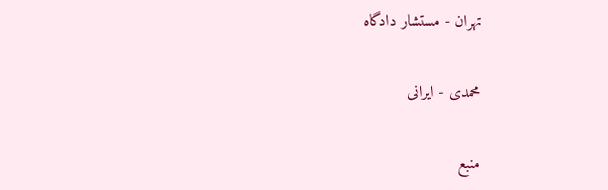تهران - مستشار دادگاه

محمدی - ایرانی

منبع